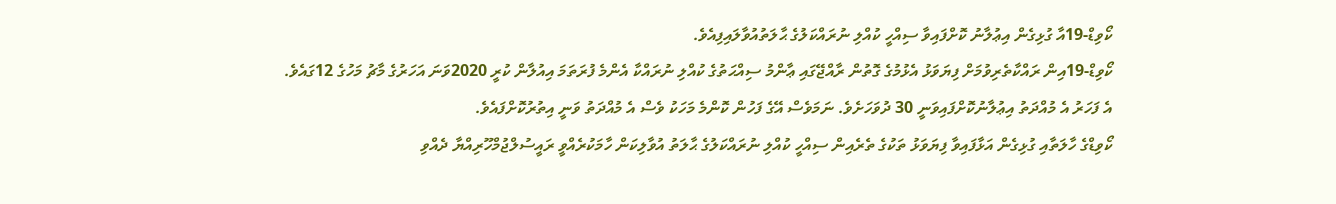ކޯވިޑް-19އާ ގުޅިގެން އިޢުލާނު ކޮށްފައިވާ ސިއްހީ ކުއްލި ނުރައްކަލުގެ ޙާލަތުއުވާލައިފިއެވެ.
ކޯވިޑް-19އިން ރައްކާތެރިވުމަށް ފިޔަވަޅު އެޅުމުގެ ގޮތުން ރާއްޖޭގައި ޢާންމު ސިއްޙަތުގެ ކުއްލި ނުރައްކާ އެންމެ ފުރަތަމަ އިއުލާން ކުރީ 2020ވަނަ އަހަރުގެ މާޗު މަހުގެ 12ގައެވެ. އެ ފަހަރު އެ މުއްދަތު އިޢުލާނުކޮށްފައިވަނީ 30 ދުވަހަށެވެ. ނަމަވެސް އޭގެ ފަހުން ކޮންމެ މަހަކު ވެސް އެ މުއްދަތު ވަނީ އިތުރުކޮށްފައެވެ.
ކޯވިޑްގެ ހާލަތާއި ގުޅިގެން އަޅާފައިވާ ފިޔަވަޅު ތަކުގެ ތެރެއިން ސިއްހީ ކުއްލި ނުރައްކަލުގެ ޙާލަތު އުވާލިކަން ހާމަކުރެއްވީ ރައީސުލްޖުމްހޫރިއްޔާ ދެއްވި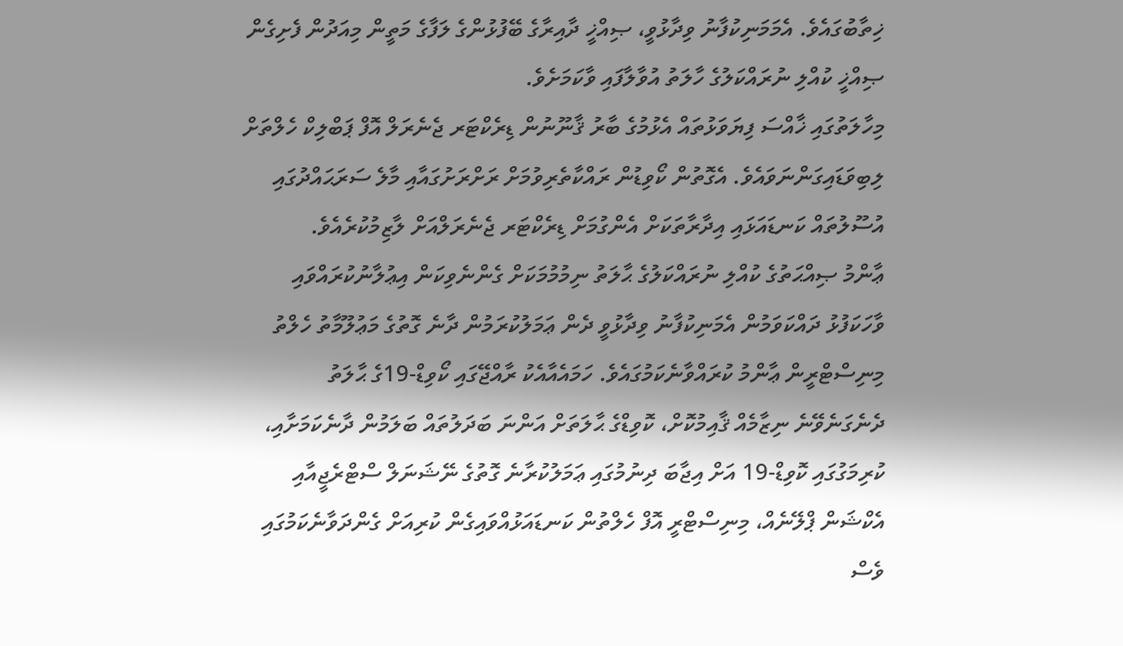ޚިތާބުގައެވެ. އެމަމަނިކުފާނު ވިދާޅުވީ، ޞިއްޚީ ދާއިރާގެ ބޭފުޅުންގެ ލަފާގެ މަތީން މިއަދުން ފެށިގެން ޞިއްޚީ ކުއްލި ނުރައްކަލުގެ ހާލަތު އުވާލާފައި ވާކަމަށެވެ.
މިހާލަތުގައި ޚާއްސަ ފިޔަވަޅުތައް އެޅުމުގެ ބާރު ޤާނޫނުން ޑިރެކްޓަރ ޖެނެރަލް އޮފް ޕަބްލިކް ހެލްތަށް ލިބިވަޑައިގަންނަވައެވެ. އެގޮތުން ކޯވިޑުން ރައްކާތެރިވުމަށް ރަށްރަށުގައާއި މާލެ ސަރަޙައްދުގައި އުސޫލުތައް ކަނޑައަޅައި އިދާރާތަކަށް އެންގުމަށް ޑިރެކްޓަރ ޖެނެރަލްއަށް ލާޒިމުކުރެއެވެ.
ޢާންމު ޞިއްޙަތުގެ ކުއްލި ނުރައްކަލުގެ ޙާލަތު ނިމުމުމަކަށް ގެންނެވިކަން އިޢުލާނުކުރައްވައި ވާހަކަފުޅު ދައްކަވަމުން އެމަނިކުފާނު ވިދާޅުވީ ދެން ޢަމަލުކުރަމުން ދާނެ ގޮތުގެ މަޢުލޫމާތު ހެލްތު މިނިސްޓްރީން ޢާންމު ކުރައްވާނެކަމުގައެވެ. ހަމައެއާއެކު ރާއްޖޭގައި ކޯވިޑް-19ގެ ޙާލަތު ދެނެގަނެވޭނެ ނިޒާމެއް ޤާއިމުކޮށް، ކޮވިޑްގެ ޙާލަތަށް އަންނަ ބަދަލުތައް ބަލަމުން ދާނެކަމަށާއި، ކުރިމަގުގައި ކޮވިޑް-19 އަށް އިޖާބަ ދިނުމުގައި ޢަމަލުކުރާނެ ގޮތުގެ ނޭޝަނަލް ސްޓްރެޖީއާއި އެކްޝަން ޕްލޭނެއް، މިނިސްޓްރީ އޮފް ހެލްތުން ކަނޑައަޅުއްވައިގެން ކުރިއަށް ގެންދަވާނެކަމުގައި ވެސް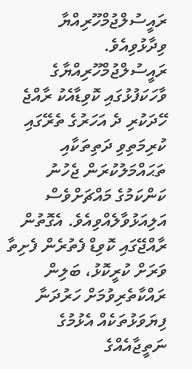ރައީސުލްޖުމްހޫރިއްޔާ ވިދާޅުވިއެވެ.
ރައީސުލްޖުމްހޫރިއްޔާގެ ވާހަކަފުޅުގައި ކޮވިޑާއެކު ރާއްޖެ ހޭދަކުރި ދެ އަހަރުގެ ތެރޭގައި ކުރިމަތިވި ދަތިތަކާއި ތަޙައްމަލުކުރަން ޖެހުނު ކަންކަމުގެ މައްޗަށްވެސް އަލިއަޅުވާލެއްވިއެވެ. އެގޮތުން ރާއްޖޭގައި ކޮވިޑް ފެތުރެން ފެށިތާ ވަރަށް ކުރީކޮޅު، ބަލިން ރައްކާތެރިވުމަށް ހަރުދަނާ ފިޔަވަޅުތަކެއް އެޅުމުގެ ނަތީޖާއެއްގެ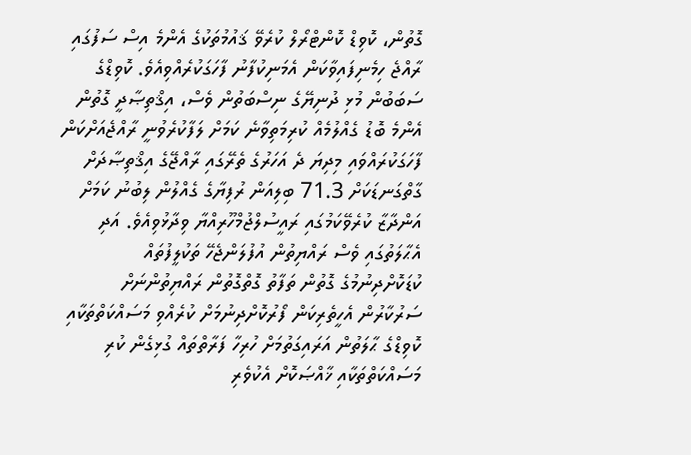ގޮތުން، ކޮވިޑް ކޮންޓްރޯލް ކުރެވޭ ޤައުމުތަކުގެ އެންމެ އިސް ސަފުގައި ރާއްޖެ ހިމެނިފައިވާކަން އެމަނިކުފާނު ފާހަގަކުރެއްވިއެވެ. ކޮވިޑްގެ ސަބަބުން މުޅި ދުނިޔޭގެ ނިސްބަތުން ވެސް، އިޤްތިޞާދީ ގޮތުން އެންމެ ބޮޑު ގެއްލުމެއް ކުރިމަތިވާނެ ކަމަށް ލަފާކުރެވުނީ ރާއްޖެއަށްކަން ފާހަގަކުރައްވައި މިދިޔަ ދެ އަހަރުގެ ތެރޭގައި ރާއްޖޭގެ އިޤްތިޞާދަށް ގާތްގަނޑަކަށް 71.3 ބިލިއަން ރުފިޔާގެ ގެއްލުން ލިބުނު ކަމަށް އަންދާޒާ ކުރެވޭކަމުގައި ރައީސުލްޖުމްހޫރިއްޔާ ވިދާޅުވިއެވެ. އަދި އެޙާލަތުގައި ވެސް ރައްޔިތުން އުފުލަންޖެހޭ ތަކުލީފުތައް ކުޑަކޮށްދިނުމުގެ ގޮތުން ތަފާތު ގޮތްގޮތުން ރައްޔިތުންނަށް ސަރުކާރުން އެހީތެރިކަން ފޯރުކޮށްދިނުމަށް ކުރެއްވި މަސައްކަތްތަކާއި ކޮވިޑްގެ ޙާލަތުން އަރައިގަތުމަށް ހުރިހާ ފަރާތްތައް ގުޅިގެން ކުރި މަސައްކަތްތަކާއި ޚާއްޞަކޮށް އެކުވެރި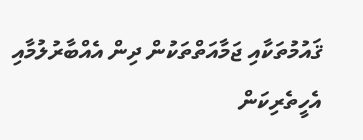ޤައުމުތަކާއި ޖަމާއަތްތަކުން ދިން އެއްބާރުލުމާއި އެހީތެރިކަން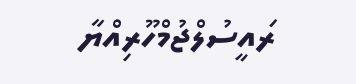ރައީސުލްޖުމްހޫރިއްޔާ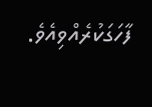ފާހަގަކުރެއްވިއެވެ.